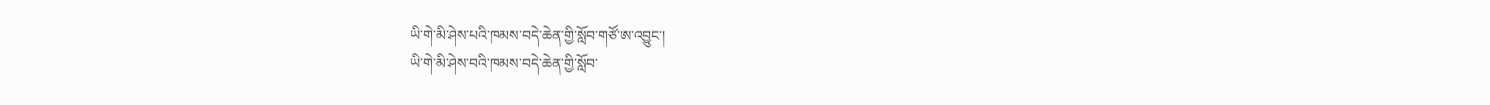ཡི་གེ་མི་ཤེས་པའི་ཁམས་བདེ་ཆེན་གྱི་སློབ་གཙོ་ཨ་འབྱུང་།
ཡི་གེ་མི་ཤེས་བའི་ཁམས་བདེ་ཆེན་གྱི་སློབ་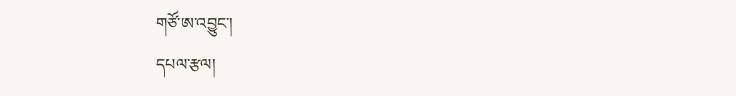གཙོ་ཨ་འབྱུང་།
དཔལ་རྩལ།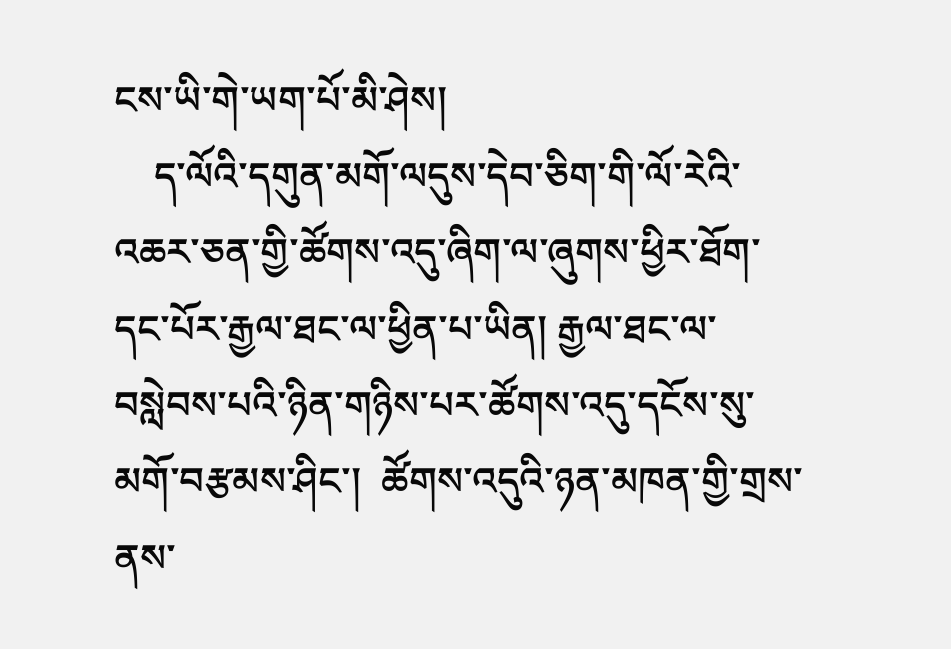ངས་ཡི་གེ་ཡག་པོ་མི་ཤེས།
    ད་ལོའི་དགུན་མགོ་ལདུས་དེབ་ཅིག་གི་ལོ་རེའི་འཆར་ཅན་གྱི་ཚོགས་འདུ་ཞིག་ལ་ཞུགས་ཕྱིར་ཐོག་དང་པོར་རྒྱལ་ཐང་ལ་ཕྱིན་པ་ཡིན། རྒྱལ་ཐང་ལ་བསླེབས་པའི་ཉིན་གཉིས་པར་ཚོགས་འདུ་དངོས་སུ་མགོ་བརྩམས་ཤིང་།  ཚོགས་འདུའི་ཉན་མཁན་གྱི་གྲས་ནས་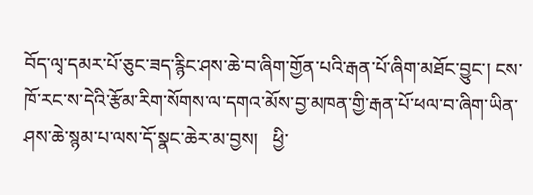བོད་ལྭ་དམར་པོ་ཅུང་ཟད་རྙིང་ཤས་ཆེ་བ་ཞིག་གྱོན་པའི་རྒན་པོ་ཞིག་མཐོང་བྱུང་། ངས་ཁོ་རང་ས་དེའི་རྩོམ་རིག་སོགས་ལ་དགའ་མོས་བྱ་མཁན་གྱི་རྒན་པོ་ཕལ་བ་ཞིག་ཡིན་ཤས་ཆེ་སྙམ་པ་ལས་དོ་སྣང་ཆེར་མ་བྱས།   ཕྱི་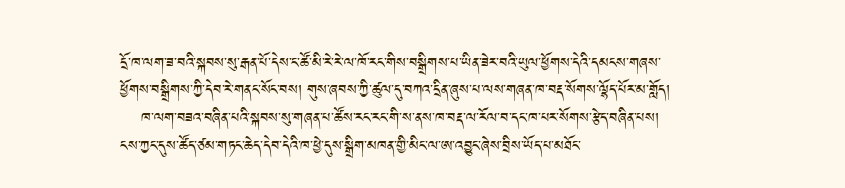དྲོ་ཁ་ལག་ཟ་བའི་སྐབས་སུ་རྒན་པོ་དེས་ང་ཚོ་མི་རེ་རེ་ལ་ཁོ་རང་གིས་བསྒྲིགས་པ་ཡིན་ཟེར་བའི་ཡུལ་ཕྱོགས་དེའི་དམངས་གཞས་ཕྱོགས་བསྒྲིགས་ཀྱི་དེབ་རེ་གནང་སོང་བས། གུས་ཞབས་ཀྱི་ཚུལ་དུ་བཀའ་དྲིན་ཞུས་པ་ལས་གཞན་ཁ་བརྡ་སོགས་ལྷོད་པོར་མ་གློད།
    ཁ་ལག་བཟའ་བཞིན་པའི་སྐབས་སུ་གཞན་པ་ཚོས་རང་རང་གི་ས་ནས་ཁ་བརྡ་ལ་རོལ་བ་དང་ཁ་པར་སོགས་རྩེད་བཞིན་པས། ངས་ཀྱང་དུས་ཚོད་ཙམ་གཏང་ཆེད་དེབ་དེའི་ཁ་ཕྱེ་དུས་སྒྲིག་མཁན་གྱི་མིང་ལ་ཨ་འབྱུང་ཞེས་བྲིས་ཡོད་པ་མཐོང་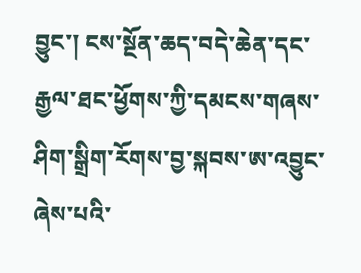བྱུང་། ངས་སྔོན་ཆད་བདེ་ཆེན་དང་རྒྱལ་ཐང་ཕྱོགས་ཀྱི་དམངས་གཞས་ཤིག་སྒྲིག་རོགས་བྱ་སྐབས་ཨ་འབྱུང་ཞེས་པའི་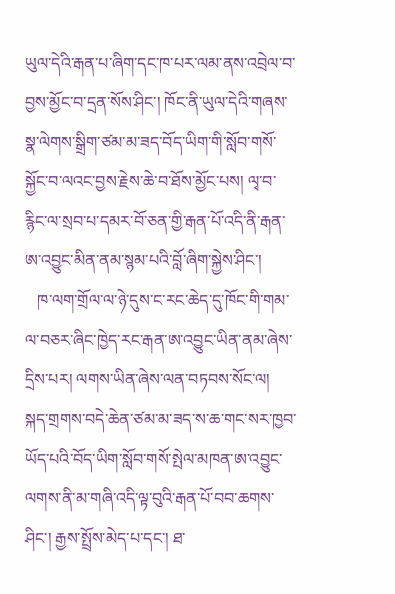ཡུལ་དེའི་རྒན་པ་ཞིག་དང་ཁ་པར་ལམ་ནས་འབྲེལ་བ་བྱས་མྱོང་བ་དྲན་སོས་ཤིང་། ཁོང་ནི་ཡུལ་དེའི་གཞས་སྣ་ལེགས་སྒྲིག་ཙམ་མ་ཟད་བོད་ཡིག་གི་སློབ་གསོ་སྐྱོང་བ་ལའང་བྱས་རྗེས་ཆེ་བ་ཐོས་མྱོང་པས། ལྭ་བ་རྙིང་ལ་སྲབ་པ་དམར་བོ་ཅན་གྱི་རྒན་པོ་འདི་ནི་རྒན་ཨ་འབྱུང་མིན་ནམ་སྙམ་པའི་བློ་ཞིག་སྐྱེས་ཤིང་།
   ཁ་ལག་གྲོལ་ལ་ཉེ་དུས་ང་རང་ཆེད་དུ་ཁོང་གི་གམ་ལ་བཅར་ཞིང་ཁྱེད་རང་རྒན་ཨ་འབྱུང་ཡིན་ནམ་ཞེས་དྲིས་པར། ལགས་ཡིན་ཞེས་ལན་བཏབས་སོང་ལ། སྐད་གྲགས་བདེ་ཆེན་ཙམ་མ་ཟད་ས་ཆ་གང་སར་ཁྱབ་ཡོད་པའི་བོད་ཡིག་སློབ་གསོ་སྤེལ་མཁན་ཨ་འབྱུང་ལགས་ནི་མ་གཞི་འདི་ལྟ་བུའི་རྒན་པོ་བབ་ཆགས་ཤིང་། རྒྱས་སྤྲོས་མེད་པ་དང་། ཐ་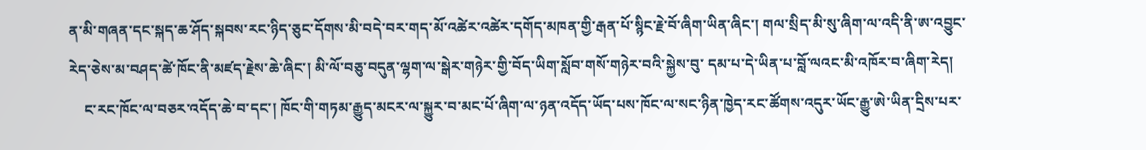ན་མི་གཞན་དང་སྐད་ཆ་ཤོད་སྐབས་རང་ཉིད་ཅུང་དོགས་མི་བདེ་བར་གད་མོ་འཚེར་འཚེར་དགོད་མཁན་གྱི་རྒན་པོ་སྙིང་རྗེ་བོ་ཞིག་ཡིན་ཞིང་། གལ་སྲིད་མི་སུ་ཞིག་ལ་འདི་ནི་ཨ་འབྱུང་རེད་ཅེས་མ་བཤད་ཚེ་ཁོང་ནི་མཛད་རྗེས་ཆེ་ཞིང་། མི་ལོ་བཅུ་བདུན་ལྷག་ལ་སྒེར་གཉེར་གྱི་བོད་ཡིག་སློབ་གསོ་གཉེར་བའི་སྐྱེས་བུ་ དམ་པ་དེ་ཡིན་པ་བློ་ལའང་མི་འཁོར་བ་ཞིག་རེད།
    ང་རང་ཁོང་ལ་བཅར་འདོད་ཆེ་བ་དང་། ཁོང་གི་གཏམ་རྒྱུད་མངར་ལ་སྐྱུར་བ་མང་པོ་ཞིག་ལ་ཉན་འདོད་ཡོད་པས་ཁོང་ལ་སང་ཉིན་ཁྱེད་རང་ཚོགས་འདུར་ཡོང་རྒྱུ་ཨེ་ཡིན་དྲིས་པར་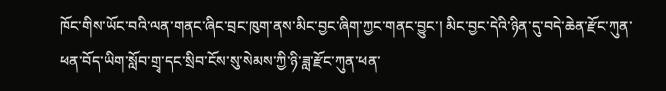ཁོང་གིས་ཡོང་བའི་ལན་གནང་ཞིང་བྲང་ཁུག་ནས་མིང་བྱང་ཞིག་ཀྱང་གནང་བྱུང་། མིང་བྱང་དེའི་ཉིན་དུ་བདེ་ཆེན་རྫོང་ཀུན་ཕན་བོད་ཡིག་སློབ་གྲྭ་དང་སྲིབ་ངོས་སུ་སེམས་ཀྱི་ཉི་ཟླ་རྫོང་ཀུན་ཕན་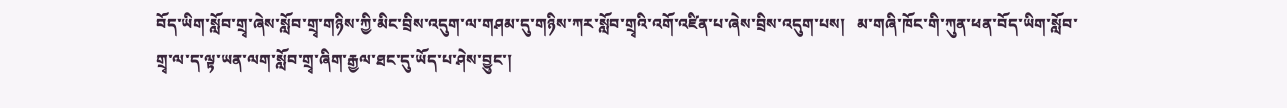བོད་ཡིག་སློབ་གྲྭ་ཞེས་སློབ་གྲྭ་གཉིས་ཀྱི་མིང་བྲིས་འདུག་ལ་གཤམ་དུ་གཉིས་ཀར་སློབ་གྲྭའི་འགོ་འཛིན་པ་ཞེས་བྲིས་འདུག་པས།   མ་གཞི་ཁོང་གི་ཀུན་ཕན་བོད་ཡིག་སློབ་གྲྭ་ལ་ད་ལྟ་ཡན་ལག་སློབ་གྲྭ་ཞིག་རྒྱལ་ཐང་དུ་ཡོད་པ་ཤེས་བྱུང་།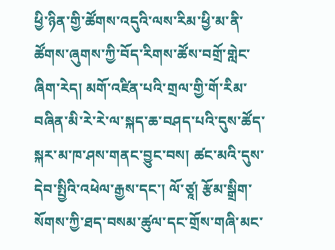ཕྱི་ཉིན་གྱི་ཚོགས་འདུའི་ལས་རིམ་ཕྱི་མ་ནི་ཚོགས་ཞུགས་ཀྱི་བོད་རིགས་ཚོས་བགྲོ་གླེང་ཞིག་རེད། མགོ་འཛིན་པའི་གྲལ་གྱི་གོ་རིམ་བཞིན་མི་རེ་རེ་ལ་སྐད་ཆ་བཤད་པའི་དུས་ཚོད་སྐར་མ་ཁ་ཤས་གནང་བྱུང་བས། ཚང་མའི་དུས་དེབ་སྤྱིའི་འཕེལ་རྒྱས་དང་། ལོ་ཙཱ། རྩོམ་སྒྲིག་སོགས་ཀྱི་ཐད་བསམ་ཚུལ་དང་གྲོས་གཞི་མང་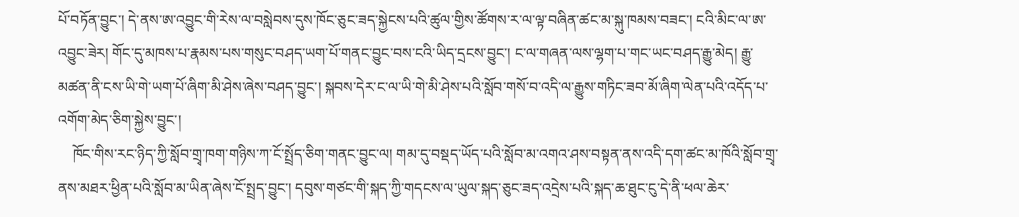པོ་བཏོན་བྱུང་། དེ་ནས་ཨ་འབྱུང་གི་རེས་ལ་བསླེབས་དུས་ཁོང་ཅུང་ཟད་སྐྱེངས་པའི་ཚུལ་གྱིས་ཚོགས་ར་ལ་ལྟ་བཞིན་ཚང་མ་སྐུ་ཁམས་བཟང་། ངའི་མིང་ལ་ཨ་འབྱུང་ཟེར། གོང་དུ་མཁས་པ་རྣམས་པས་གསུང་བཤད་ཡག་པོ་གནང་བྱུང་བས་ངའི་ཡིད་དྲངས་བྱུང་། ང་ལ་གཞན་ལས་ལྷག་པ་གང་ཡང་བཤད་རྒྱུ་མེད། རྒྱུ་མཚན་ནི་ངས་ཡི་གེ་ཡག་པོ་ཞིག་མི་ཤེས་ཞེས་བཤད་བྱུང་། སྐབས་དེར་ང་ལ་ཡི་གེ་མི་ཤེས་པའི་སློབ་གསོ་བ་འདི་ལ་རྒྱུས་གཏིང་ཟབ་མོ་ཞིག་ལེན་པའི་འདོད་པ་འགོག་མེད་ཅིག་སྐྱེས་བྱུང་།
    ཁོང་གིས་རང་ཉིད་ཀྱི་སློབ་གྲྭ་ཁག་གཉིས་ཀ་ངོ་སྤྲོད་ཅིག་གནང་བྱུང་ལ། གམ་དུ་བསྡད་ཡོད་པའི་སློབ་མ་འགའ་ཤས་བསྟན་ནས་འདི་དག་ཚང་མ་ཁོའི་སློབ་གྲྭ་ནས་མཐར་ཕྱིན་པའི་སློབ་མ་ཡིན་ཞེས་ངོ་སྤྲད་བྱུང་། དབུས་གཙང་གི་སྐད་ཀྱི་གདངས་ལ་ཡུལ་སྐད་ཅུང་ཟད་འདྲེས་པའི་སྐད་ཆ་ཐུང་ངུ་དེ་ནི་ཕལ་ཆེར་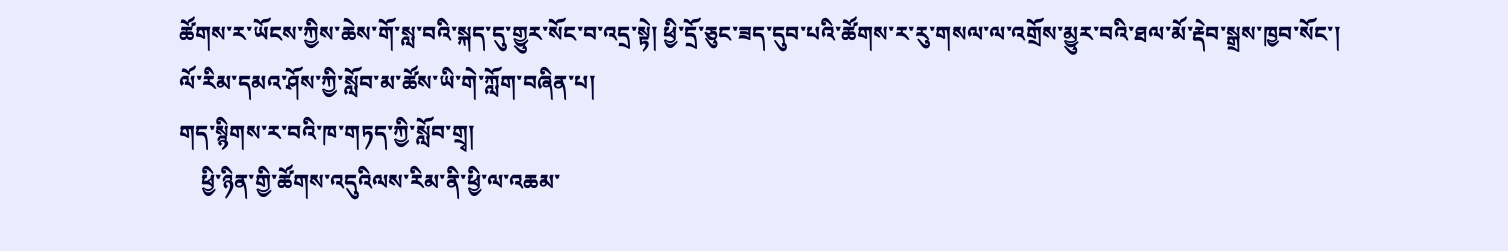ཚོགས་ར་ཡོངས་ཀྱིས་ཆེས་གོ་སླ་བའི་སྐད་དུ་གྱུར་སོང་བ་འདྲ་སྟེ། ཕྱི་དྲོ་ཅུང་ཟད་དུབ་པའི་ཚོགས་ར་རུ་གསལ་ལ་འགྲོས་མྱུར་བའི་ཐལ་མོ་རྡེབ་སྒྲས་ཁྱབ་སོང་།
ལོ་རིམ་དམའ་ཤོས་ཀྱི་སློབ་མ་ཚོས་ཡི་གེ་ཀློག་བཞིན་པ།
གད་སྙིགས་ར་བའི་ཁ་གཏད་ཀྱི་སློབ་གྲྭ།
    ཕྱི་ཉིན་གྱི་ཚོགས་འདུའིལས་རིམ་ནི་ཕྱི་ལ་འཆམ་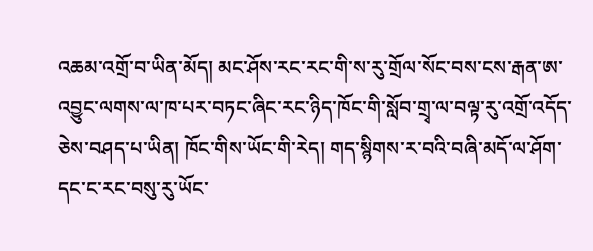འཆམ་འགྲོ་བ་ཡིན་མོད། མང་ཤོས་རང་རང་གི་ས་རུ་གྲོལ་སོང་བས་ངས་རྒན་ཨ་འབྱུང་ལགས་ལ་ཁ་པར་བཏང་ཞིང་རང་ཉིད་ཁོང་གི་སློབ་གྲྭ་ལ་བལྟ་རུ་འགྲོ་འདོད་ཅེས་བཤད་པ་ཡིན། ཁོང་གིས་ཡོང་གི་རེད། གད་སྙིགས་ར་བའི་བཞི་མདོ་ལ་ཤོག་དང་ང་རང་བསུ་རུ་ཡོང་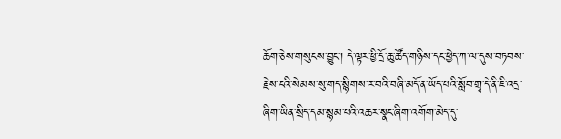ཆོག་ཅེས་གསུངས་བྱུང་། དེ་ལྟར་ཕྱི་དྲོ་ཆུ་ཚོད་གཉིས་དང་ཕྱེད་ཀ་ལ་དུས་བཏབས་རྗེས་ངའི་སེམས་སུ་གད་སྙིགས་ར་བའི་བཞི་མདོ་ན་ཡོད་པའི་སློབ་གྲྭ་དེ་ནི་ཇི་འདྲ་ཞིག་ཡིན་སྲིད་དམ་སྙམ་པའི་འཆར་སྣང་ཞིག་འགོག་མེད་དུ་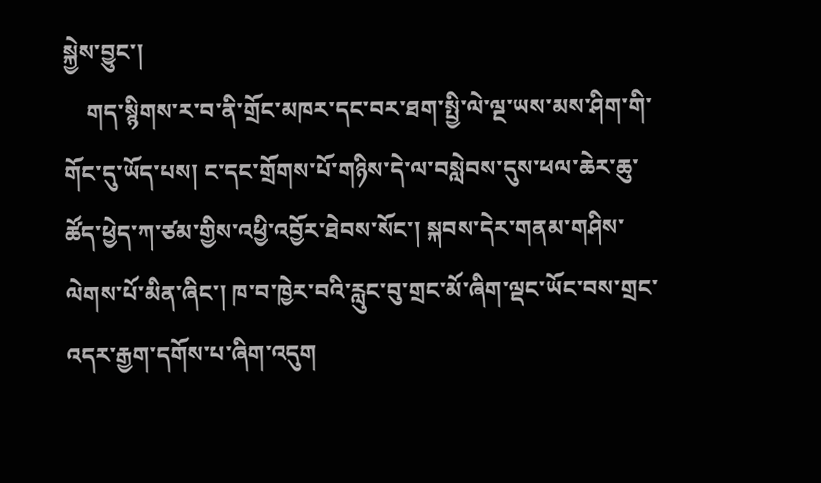སྐྱེས་བྱུང་།
    གད་སྙིགས་ར་བ་ནི་གྲོང་མཁར་དང་བར་ཐག་སྤྱི་ལེ་ལྔ་ཡས་མས་ཤིག་གི་གོང་དུ་ཡོད་པས། ང་དང་གྲོགས་པོ་གཉིས་དེ་ལ་བསླེབས་དུས་ཕལ་ཆེར་ཆུ་ཚོད་ཕྱེད་ཀ་ཙམ་གྱིས་འཕྱི་འབྱོར་ཐེབས་སོང་། སྐབས་དེར་གནམ་གཤིས་ལེགས་པོ་མིན་ཞིང་། ཁ་བ་ཁྱེར་བའི་རླུང་བུ་གྲང་མོ་ཞིག་ལྡང་ཡོང་བས་གྲང་འདར་རྒྱག་དགོས་པ་ཞིག་འདུག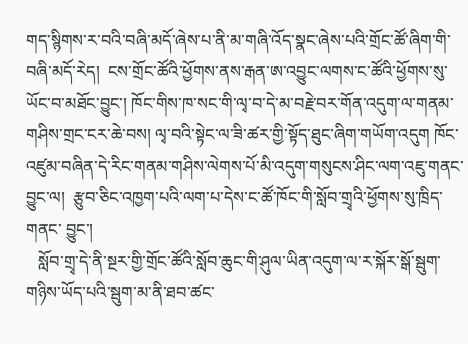གད་སྙིགས་ར་བའི་བཞི་མདོ་ཞེས་པ་ནི་མ་གཞི་འོད་སྣང་ཞེས་པའི་གྲོང་ཚོ་ཞིག་གི་བཞི་མདོ་རེད།  ངས་གྲོང་ཚོའི་ཕྱོགས་ནས་རྒན་ཨ་འབྱུང་ལགས་ང་ཚོའི་ཕྱོགས་སུ་ཡོང་བ་མཐོང་བྱུང་། ཁོང་གིས་ཁ་སང་གི་ལྭ་བ་དེ་མ་བརྗེ་བར་གོན་འདུག་ལ་གནམ་གཤིས་གྲང་ངར་ཆེ་བས། ལྭ་བའི་སྟེང་ལ་ཟི་ཚར་གྱི་སྟོད་ཐུང་ཞིག་གཡོག་འདུག ཁོང་འཛུམ་བཞིན་དེ་རིང་གནམ་གཤིས་ལེགས་པོ་མི་འདུག་གསུངས་ཤིང་ལག་འཇུ་གནང་བྱུང་ལ།  རྩུབ་ཅིང་འཁྱག་པའི་ལག་པ་དེས་ང་ཚོ་ཁོང་གི་སློབ་གྲྭའི་ཕྱོགས་སུ་ཁྲིད་གནང་ བྱུང་།
   སློབ་གྲྭ་དེ་ནི་སྔར་གྱི་གྲོང་ཚོའི་སློབ་ཆུང་གི་ཤུལ་ཡིན་འདུག་ལ་ར་སྐོར་སྒོ་སྦུག་གཉིས་ཡོད་པའི་སྦུག་མ་ནི་ཐབ་ཚང་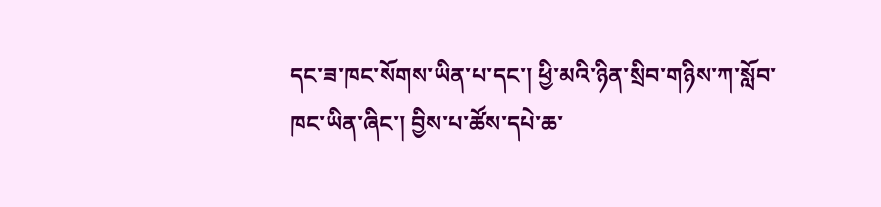དང་ཟ་ཁང་སོགས་ཡིན་པ་དང་། ཕྱི་མའི་ཉིན་སྲིབ་གཉིས་ཀ་སློབ་ཁང་ཡིན་ཞིང་། བྱིས་པ་ཚོས་དཔེ་ཆ་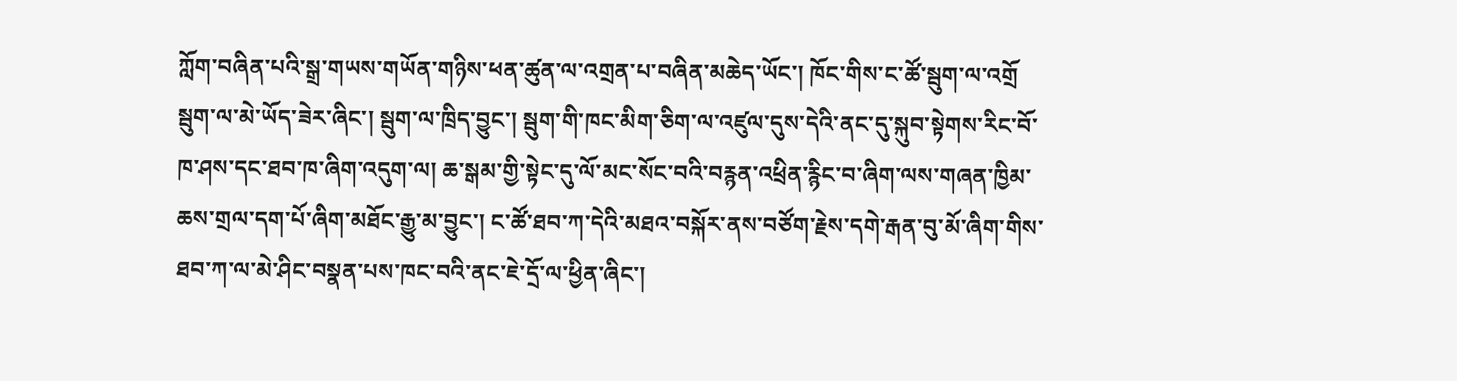ཀློག་བཞིན་པའི་སྒྲ་གཡས་གཡོན་གཉིས་ཕན་ཚུན་ལ་འགྲན་པ་བཞིན་མཆེད་ཡོང་། ཁོང་གིས་ང་ཚོ་སྦུག་ལ་འགྲོ སྦུག་ལ་མེ་ཡོད་ཟེར་ཞིང་། སྦུག་ལ་ཁྲིད་བྱུང་། སྦུག་གི་ཁང་མིག་ཅིག་ལ་འཛུལ་དུས་དེའི་ནང་དུ་སྐུབ་སྟེགས་རིང་བོ་ཁ་ཤས་དང་ཐབ་ཁ་ཞིག་འདུག་ལ། ཆ་སྒམ་གྱི་སྟེང་དུ་ལོ་མང་སོང་བའི་བརྙན་འཕྲིན་རྙིང་བ་ཞིག་ལས་གཞན་ཁྱིམ་ཆས་གྲལ་དག་པོ་ཞིག་མཐོང་རྒྱུ་མ་བྱུང་། ང་ཚོ་ཐབ་ཀ་དེའི་མཐའ་བསྐོར་ནས་བཙོག་རྗེས་དགེ་རྒན་བུ་མོ་ཞིག་གིས་ཐབ་ཀ་ལ་མེ་ཤིང་བསྣན་པས་ཁང་བའི་ནང་ཇེ་དྲོ་ལ་ཕྱིན་ཞིང་།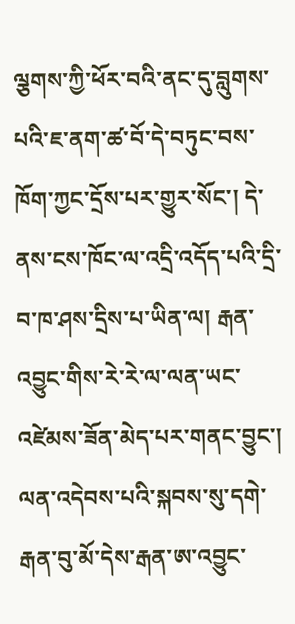ལྕགས་ཀྱི་ཕོར་བའི་ནང་དུ་བླུགས་པའི་ཇ་ནག་ཚ་བོ་དེ་བཏུང་བས་ཁོག་ཀྱང་དྲོས་པར་གྱུར་སོང་། དེ་ནས་ངས་ཁོང་ལ་འདྲི་འདོད་པའི་དྲི་བ་ཁ་ཤས་དྲིས་པ་ཡིན་ལ། རྒན་འབྱུང་གིས་རེ་རེ་ལ་ལན་ཡང་འཛེམས་ཟོན་མེད་པར་གནང་བྱུང་། ལན་འདེབས་པའི་སྐབས་སུ་དགེ་རྒན་བུ་མོ་དེས་རྒན་ཨ་འབྱུང་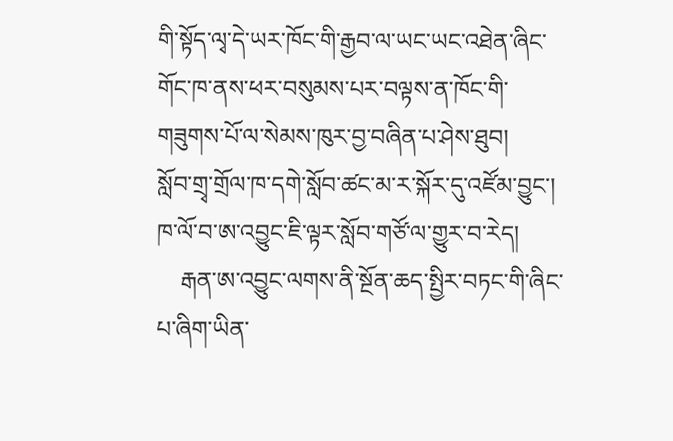གི་སྟོད་ལྭ་དེ་ཡར་ཁོང་གི་རྒྱབ་ལ་ཡང་ཡང་འཐེན་ཞིང་གོང་ཁ་ནས་ཕར་བསུམས་པར་བལྟས་ན་ཁོང་གི་གཟུགས་པོ་ལ་སེམས་ཁུར་བྱ་བཞིན་པ་ཤེས་ཐུབ།
སློབ་གྲྭ་གྲོལ་ཁ་དགེ་སློབ་ཚང་མ་ར་སྐོར་དུ་འཛོམ་བྱུང་།
ཁ་ལོ་བ་ཨ་འབྱུང་ཇི་ལྟར་སློབ་གཙོ་ལ་གྱུར་བ་རེད།
    རྒན་ཨ་འབྱུང་ལགས་ནི་སྔོན་ཆད་སྤྱིར་བཏང་གི་ཞིང་པ་ཞིག་ཡིན་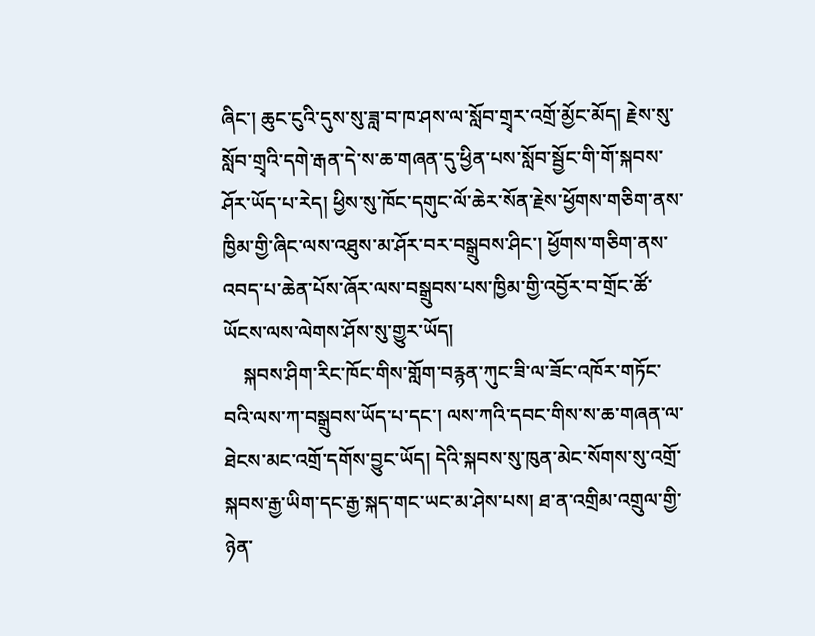ཞིང་། ཆུང་ངུའི་དུས་སུ་ཟླ་བ་ཁ་ཤས་ལ་སློབ་གྲྭར་འགྲོ་མྱོང་མོད། རྗེས་སུ་སློབ་གྲྭའི་དགེ་རྒན་དེ་ས་ཆ་གཞན་དུ་ཕྱིན་པས་སློབ་སྦྱོང་གི་གོ་སྐབས་ཤོར་ཡོད་པ་རེད། ཕྱིས་སུ་ཁོང་དགུང་ལོ་ཆེར་སོན་རྗེས་ཕྱོགས་གཅིག་ནས་ཁྱིམ་གྱི་ཞིང་ལས་འཐུས་མ་ཤོར་བར་བསྒྲུབས་ཤིང་། ཕྱོགས་གཅིག་ནས་འབད་པ་ཆེན་པོས་ཞོར་ལས་བསྒྲུབས་པས་ཁྱིམ་གྱི་འབྱོར་བ་གྲོང་ཚོ་ཡོངས་ལས་ལེགས་ཤོས་སུ་གྱུར་ཡོད།
    སྐབས་ཤིག་རིང་ཁོང་གིས་གློག་བརྙན་ཀུང་ཟི་ལ་ཟོང་འཁོར་གཏོང་བའི་ལས་ཀ་བསྒྲུབས་ཡོད་པ་དང་། ལས་ཀའི་དབང་གིས་ས་ཆ་གཞན་ལ་ཐེངས་མང་འགྲོ་དགོས་བྱུང་ཡོད། དེའི་སྐབས་སུ་ཁུན་མེང་སོགས་སུ་འགྲོ་སྐབས་རྒྱ་ཡིག་དང་རྒྱ་སྐད་གང་ཡང་མ་ཤེས་པས། ཐ་ན་འགྲིམ་འགྲུལ་གྱི་ཉེན་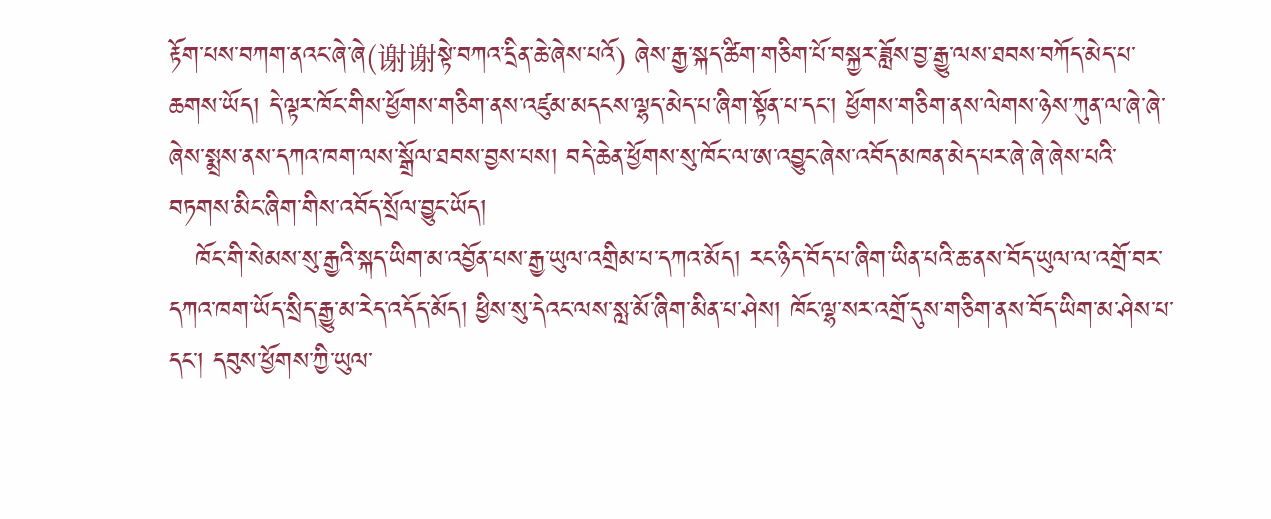རྟོག་པས་བཀག་ནའང་ཞེ་ཞེ(谢谢སྟེ་བཀའ་དྲིན་ཆེ་ཞེས་པའོ) ཞེས་རྒྱ་སྐད་ཚིག་གཅིག་པོ་བསྐྱར་ཟློས་བྱ་རྒྱུ་ལས་ཐབས་བཀོད་མེད་པ་ཆགས་ཡོད། དེ་ལྟར་ཁོང་གིས་ཕྱོགས་གཅིག་ནས་འཛུམ་མདངས་ལྷད་མེད་པ་ཞིག་སྟོན་པ་དང་། ཕྱོགས་གཅིག་ནས་ལེགས་ཉེས་ཀུན་ལ་ཞེ་ཞེ་ཞེས་སྨྲས་ནས་དཀའ་ཁག་ལས་སྒྲོལ་ཐབས་བྱས་པས། བདེ་ཆེན་ཕྱོགས་སུ་ཁོང་ལ་ཨ་འབྱུང་ཞེས་འབོད་མཁན་མེད་པར་ཞེ་ཞེ་ཞེས་པའི་བཏགས་མིང་ཞིག་གིས་འབོད་སྲོལ་བྱུང་ཡོད།
   ཁོང་གི་སེམས་སུ་རྒྱའི་སྐད་ཡིག་མ་འབྱོན་པས་རྒྱ་ཡུལ་འགྲིམ་པ་དཀའ་མོད། རང་ཉིད་བོད་པ་ཞིག་ཡིན་པའི་ཆ་ནས་བོད་ཡུལ་ལ་འགྲོ་བར་དཀའ་ཁག་ཡོད་སྲིད་རྒྱུ་མ་རེད་འདོད་མོད། ཕྱིས་སུ་དེའང་ལས་སླ་མོ་ཞིག་མིན་པ་ཤེས། ཁོང་ལྷ་སར་འགྲོ་དུས་གཅིག་ནས་བོད་ཡིག་མ་ཤེས་པ་དང་། དབུས་ཕྱོགས་ཀྱི་ཡུལ་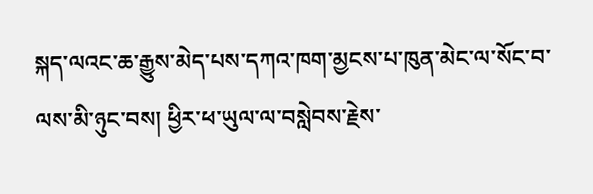སྐད་ལའང་ཆ་རྒྱུས་མེད་པས་དཀའ་ཁག་མྱངས་པ་ཁུན་མེང་ལ་སོང་བ་ལས་མི་ཉུང་བས། ཕྱིར་ཕ་ཡུལ་ལ་བསླེབས་རྗེས་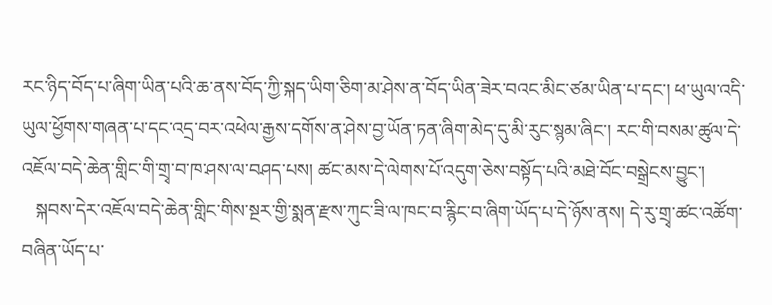རང་ཉིད་བོད་པ་ཞིག་ཡིན་པའི་ཆ་ནས་བོད་ཀྱི་སྐད་ཡིག་ཅིག་མ་ཤེས་ན་བོད་ཡིན་ཟེར་བའང་མིང་ཙམ་ཡིན་པ་དང་། ཕ་ཡུལ་འདི་ཡུལ་ཕྱོགས་གཞན་པ་དང་འདྲ་བར་འཕེལ་རྒྱས་དགོས་ན་ཤེས་བྱ་ཡོན་ཏན་ཞིག་མེད་དུ་མི་རུང་སྙམ་ཞིང་། རང་གི་བསམ་ཚུལ་དེ་འཇོལ་བདེ་ཆེན་གླིང་གི་གྲྭ་བ་ཁ་ཤས་ལ་བཤད་པས། ཚང་མས་དེ་ལེགས་པོ་འདུག་ཅེས་བསྟོད་པའི་མཐེ་བོང་བསྒྲེངས་བྱུང་།
   སྐབས་དེར་འཇོལ་བདེ་ཆེན་གླིང་གིས་སྔར་གྱི་སྨན་རྫས་ཀུང་ཟི་ལ་ཁང་བ་རྙིང་བ་ཞིག་ཡོད་པ་དེ་ཉོས་ནས། དེ་རུ་གྲྭ་ཚང་འཚོག་བཞིན་ཡོད་པ་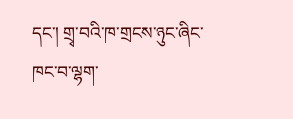དང་། གྲྭ་བའི་ཁ་གྲངས་ཉུང་ཞིང་ཁང་བ་ལྷག་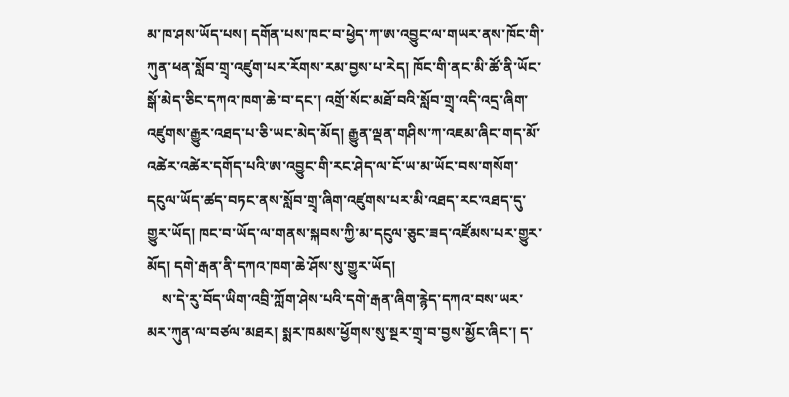མ་ཁ་ཤས་ཡོད་པས། དགོན་པས་ཁང་བ་ཕྱེད་ཀ་ཨ་འབྱུང་ལ་གཡར་ནས་ཁོང་གི་ཀུན་ཕན་སློབ་གྲྭ་འཛུག་པར་རོགས་རམ་བྱས་པ་རེད། ཁོང་གི་ནང་མི་ཚོ་ནི་ཡོང་སྒོ་མེད་ཅིང་དཀའ་ཁག་ཆེ་བ་དང་། འགྲོ་སོང་མཐོ་བའི་སློབ་གྲྭ་འདི་འདྲ་ཞིག་འཛུགས་རྒྱུར་འཐད་པ་ཅི་ཡང་མེད་མོད། རྒྱུན་ལྡན་གཤིས་ཀ་འཇམ་ཞིང་གད་མོ་འཚེར་འཚེར་དགོད་པའི་ཨ་འབྱུང་གི་རང་ཤེད་ལ་ངོ་ཡ་མ་ཡོང་བས་གསོག་དངུལ་ཡོད་ཚད་བཏང་ནས་སློབ་གྲྭ་ཞིག་འཛུགས་པར་མི་འཐད་རང་འཐད་དུ་གྱུར་ཡོད། ཁང་བ་ཡོད་ལ་གནས་སྐབས་ཀྱི་མ་དངུལ་ཅུང་ཟད་འཛོམས་པར་གྱུར་མོད། དགེ་རྒན་ནི་དཀའ་ཁག་ཆེ་ཤོས་སུ་གྱུར་ཡོད།
    ས་དེ་རུ་བོད་ཡིག་འབྲི་ཀློག་ཤེས་པའི་དགེ་རྒན་ཞིག་རྙེད་དཀའ་བས་ཡར་མར་ཀུན་ལ་བཙལ་མཐར། སྨར་ཁམས་ཕྱོགས་སུ་སྔར་གྲྭ་བ་བྱས་མྱོང་ཞིང་། ད་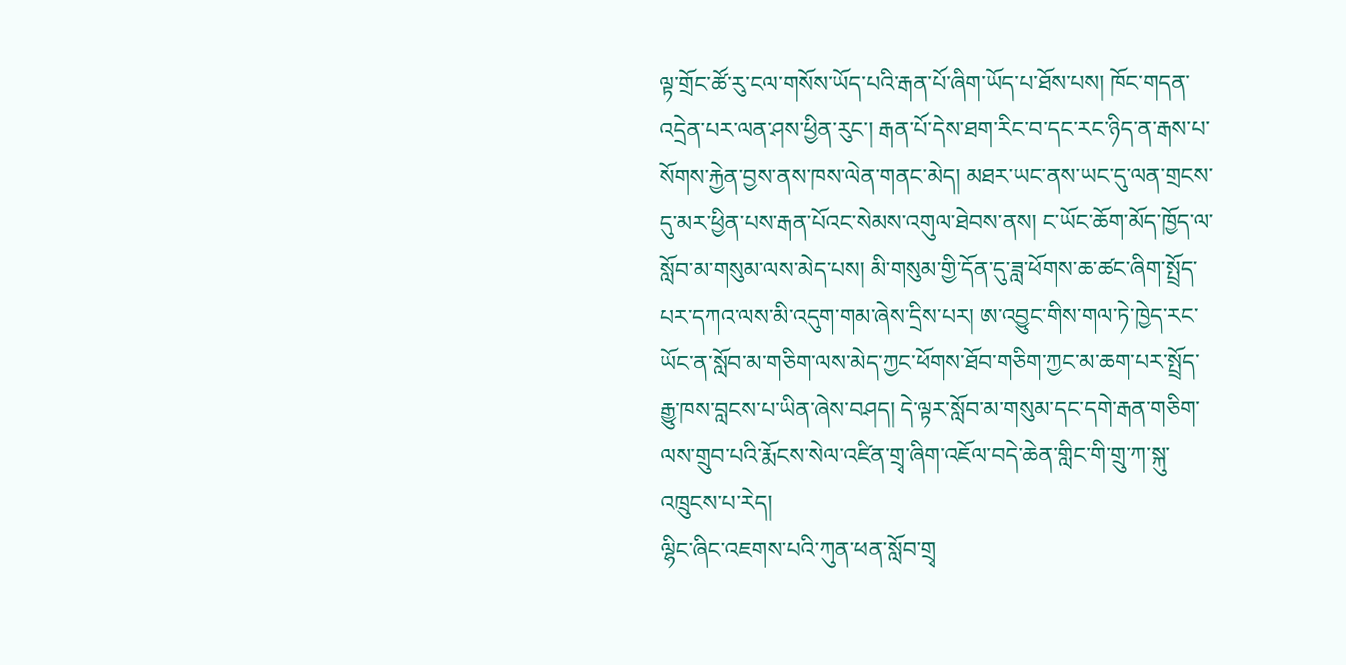ལྟ་གྲོང་ཚོ་རུ་ངལ་གསོས་ཡོད་པའི་རྒན་པོ་ཞིག་ཡོད་པ་ཐོས་པས། ཁོང་གདན་འདྲེན་པར་ལན་ཤས་ཕྱིན་རུང་། རྒན་པོ་དེས་ཐག་རིང་བ་དང་རང་ཉིད་ན་རྒས་པ་སོགས་རྐྱེན་བྱས་ནས་ཁས་ལེན་གནང་མེད། མཐར་ཡང་ནས་ཡང་དུ་ལན་གྲངས་དུ་མར་ཕྱིན་པས་རྒན་པོའང་སེམས་འགུལ་ཐེབས་ནས། ང་ཡོང་ཆོག་མོད་ཁྱོད་ལ་སློབ་མ་གསུམ་ལས་མེད་པས། མི་གསུམ་གྱི་དོན་དུ་ཟླ་ཕོགས་ཆ་ཚང་ཞིག་སྤྲོད་པར་དཀའ་ལས་མི་འདུག་གམ་ཞེས་དྲིས་པར། ཨ་འབྱུང་གིས་གལ་ཏེ་ཁྱེད་རང་ཡོང་ན་སློབ་མ་གཅིག་ལས་མེད་ཀྱང་ཕོགས་ཐོབ་གཅིག་ཀྱང་མ་ཆག་པར་སྤྲོད་རྒྱུ་ཁས་བླངས་པ་ཡིན་ཞེས་བཤད། དེ་ལྟར་སློབ་མ་གསུམ་དང་དགེ་རྒན་གཅིག་ལས་གྲུབ་པའི་རྨོངས་སེལ་འཛིན་གྲྭ་ཞིག་འཇོལ་བདེ་ཆེན་གླིང་གི་གྲུ་ཀ་སྐུ་འཁྲུངས་པ་རེད།
ལྷིང་ཞིང་འཇགས་པའི་ཀུན་ཕན་སློབ་གྲྭ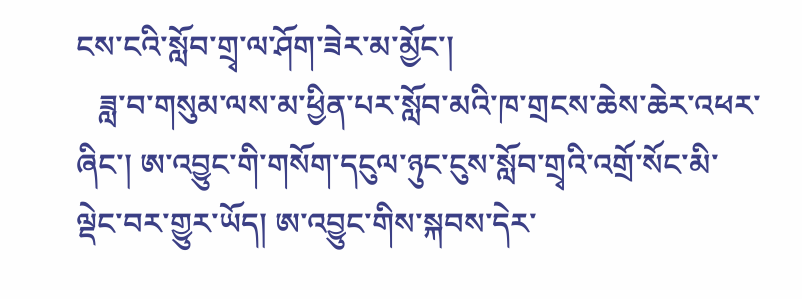ངས་ངའི་སློབ་གྲྭ་ལ་ཤོག་ཟེར་མ་མྱོང་།
   ཟླ་བ་གསུམ་ལས་མ་ཕྱིན་པར་སློབ་མའི་ཁ་གྲངས་ཆེས་ཆེར་འཕར་ཞིང་། ཨ་འབྱུང་གི་གསོག་དངུལ་ཉུང་ངུས་སློབ་གྲྭའི་འགྲོ་སོང་མི་ལྡེང་བར་གྱུར་ཡོད། ཨ་འབྱུང་གིས་སྐབས་དེར་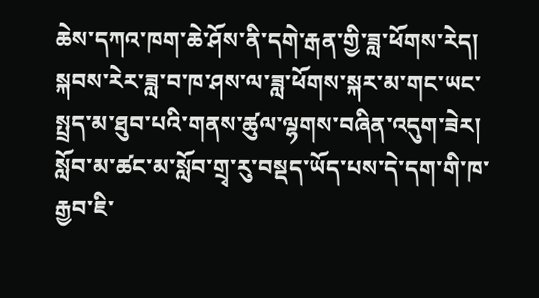ཆེས་དཀའ་ཁག་ཆེ་ཤོས་ནི་དགེ་རྒན་གྱི་ཟླ་ཕོགས་རེད། སྐབས་རེར་ཟླ་བ་ཁ་ཤས་ལ་ཟླ་ཕོགས་སྐར་མ་གང་ཡང་སྤྲད་མ་ཐུབ་པའི་གནས་ཚུལ་ལྷགས་བཞིན་འདུག་ཟེར། སློབ་མ་ཚང་མ་སློབ་གྲྭ་རུ་བསྡད་ཡོད་པས་དེ་དག་གི་ཁ་རྒྱབ་ཇི་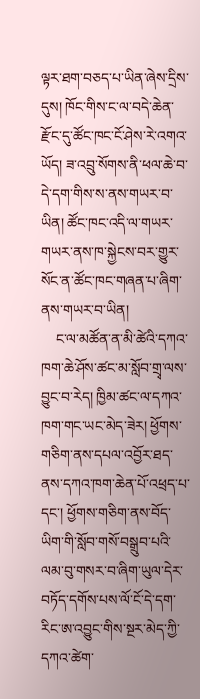ལྟར་ཐག་བཅད་པ་ཡིན་ཞེས་དྲིས་དུས། ཁོང་གིས་ང་ལ་བདེ་ཆེན་རྫོང་དུ་ཚོང་ཁང་ངོ་ཤེས་རེ་འགའ་ཡོད། ཟ་འབྲུ་སོགས་ནི་ཕལ་ཆེ་བ་དེ་དག་གིས་ས་ནས་གཡར་བ་ཡིན། ཚོང་ཁང་འདི་ལ་གཡར་གཡར་ནས་ཁ་སྐྱེངས་བར་གྱུར་སོང་ན་ཚོང་ཁང་གཞན་པ་ཞིག་ནས་གཡར་བ་ཡིན།
    ང་ལ་མཚོན་ན་མི་ཚེའི་དཀའ་ཁག་ཆེ་ཤོས་ཚང་མ་སློབ་གྲྭ་ལས་བྱུང་བ་རེད། ཁྱིམ་ཚང་ལ་དཀའ་ཁག་གང་ཡང་མེད་ཟེར། ཕྱོགས་གཅིག་ནས་དཔལ་འབྱོར་ཐད་ནས་དཀའ་ཁག་ཆེན་པོ་འཕྲད་པ་དང་། ཕྱོགས་གཅིག་ནས་བོད་ཡིག་གི་སློབ་གསོ་བསྒྲུབ་པའི་ལམ་བུ་གསར་བ་ཞིག་ཡུལ་དེར་བཏོད་དགོས་པས་ལོ་ངོ་དེ་དག་རིང་ཨ་འབྱུང་གིས་སྔར་མེད་ཀྱི་དཀའ་ཚེག་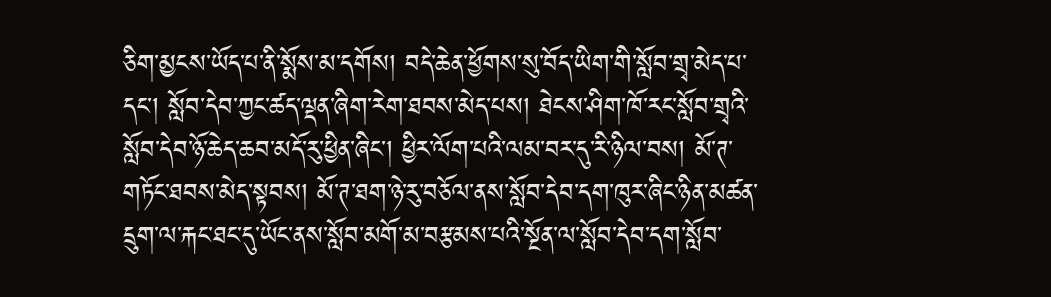ཅིག་མྱངས་ཡོད་པ་ནི་སྨོས་མ་དགོས། བདེ་ཆེན་ཕྱོགས་སུ་བོད་ཡིག་གི་སློབ་གྲྭ་མེད་པ་དང་། སློབ་དེབ་ཀྱང་ཚད་ལྡན་ཞིག་རེག་ཐབས་མེད་པས། ཐེངས་ཤིག་ཁོ་རང་སློབ་གྲྭའི་སློབ་དེབ་ཉོ་ཆེད་ཆབ་མདོ་རུ་ཕྱིན་ཞིང་། ཕྱིར་ལོག་པའི་ལམ་བར་དུ་རི་ཉིལ་བས། མོ་ཊ་གཏོང་ཐབས་མེད་སྟབས། མོ་ཊ་ཐག་ཉེ་རུ་བཅོལ་ནས་སློབ་དེབ་དག་ཁུར་ཞིང་ཉིན་མཚན་དྲུག་ལ་རྐང་ཐང་དུ་ཡོང་ནས་སློབ་མགོ་མ་བརྩམས་པའི་སྔོན་ལ་སློབ་དེབ་དག་སློབ་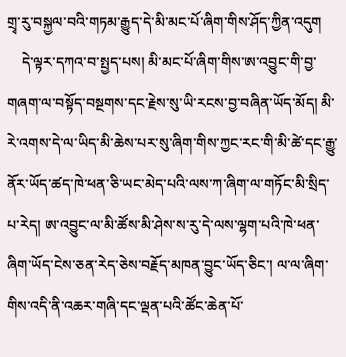གྲྭ་རུ་བསྐྱལ་བའི་གཏམ་རྒྱུད་དེ་མི་མང་པོ་ཞིག་གིས་ཤོད་ཀྱིན་འདུག
    དེ་ལྟར་དཀའ་བ་སྤྱད་པས། མི་མང་པོ་ཞིག་གིས་ཨ་འབྱུང་གི་བྱ་གཞག་ལ་བསྟོད་བསྔགས་དང་རྗེས་སུ་ཡི་རངས་བྱ་བཞིན་ཡོད་མོད། མི་རེ་འགས་དེ་ལ་ཡིད་མི་ཆེས་པར་སུ་ཞིག་གིས་ཀྱང་རང་གི་མི་ཚེ་དང་རྒྱུ་ནོར་ཡོད་ཚད་ཁེ་ཕན་ཅི་ཡང་མེད་པའི་ལས་ཀ་ཞིག་ལ་གཏོང་མི་སྲིད་པ་རེད། ཨ་འབྱུང་ལ་མི་ཚོས་མི་ཤེས་ས་རུ་དེ་ལས་ལྷག་པའི་ཁེ་ཕན་ཞིག་ཡོད་ངེས་ཅན་རེད་ཅེས་བརྗོད་མཁན་བྱུང་ཡོད་ཅིང་། ལ་ལ་ཞིག་གིས་འདི་ནི་འཆར་གཞི་དང་ལྡན་པའི་ཚོང་ཆེན་པོ་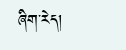ཞིག་རེད།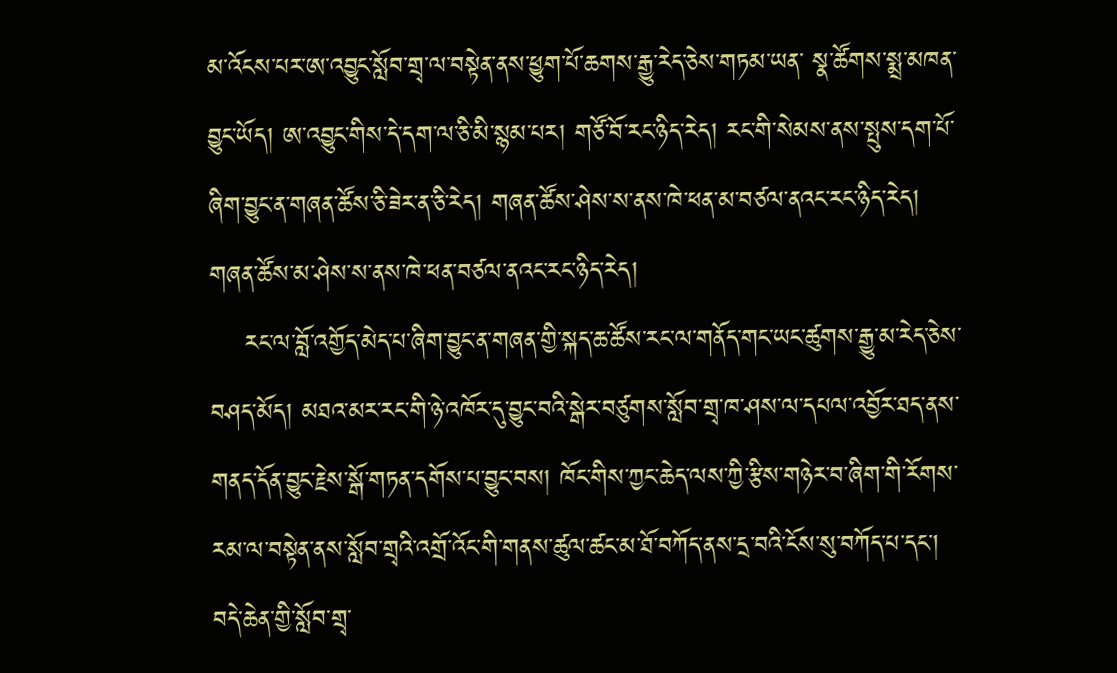མ་འོངས་པར་ཨ་འབྱུང་སློབ་གྲྭ་ལ་བསྟེན་ནས་ཕྱུག་པོ་ཆགས་རྒྱུ་རེད་ཅེས་གཏམ་ཡན་ སྣ་ཚོགས་སྨྲ་མཁན་བྱུང་ཡོད། ཨ་འབྱུང་གིས་དེ་དག་ལ་ཅི་མི་སྙམ་པར། གཙོ་བོ་རང་ཉིད་རེད། རང་གི་སེམས་ནས་སྤུས་དག་པོ་ཞིག་བྱུང་ན་གཞན་ཚོས་ཅི་ཟེར་ན་ཅི་རེད། གཞན་ཚོས་ཤེས་ས་ནས་ཁེ་ཕན་མ་བཙལ་ནའང་རང་ཉིད་རེད། གཞན་ཚོས་མ་ཤེས་ས་ནས་ཁེ་ཕན་བཙལ་ནའང་རང་ཉིད་རེད།
    རང་ལ་བློ་འགྱོད་མེད་པ་ཞིག་བྱུང་ན་གཞན་གྱི་སྐད་ཆ་ཚོས་རང་ལ་གནོད་གང་ཡང་ཚུགས་རྒྱུ་མ་རེད་ཅེས་བཤད་མོད། མཐའ་མར་རང་གི་ཉེ་འཁོར་དུ་བྱུང་བའི་སྒེར་བཙུགས་སློབ་གྲྭ་ཁ་ཤས་ལ་དཔལ་འབྱོར་ཐད་ནས་གནད་དོན་བྱུང་རྗེས་སྒོ་གཏན་དགོས་པ་བྱུང་བས། ཁོང་གིས་ཀྱང་ཆེད་ལས་ཀྱི་རྩིས་གཉེར་བ་ཞིག་གི་རོགས་རམ་ལ་བསྟེན་ནས་སློབ་གྲྭའི་འགྲོ་འོང་གི་གནས་ཚུལ་ཚང་མ་ཐོ་བཀོད་ནས་དྲ་བའི་ངོས་སུ་བཀོད་པ་དང་། བདེ་ཆེན་གྱི་སློབ་གྲྭ་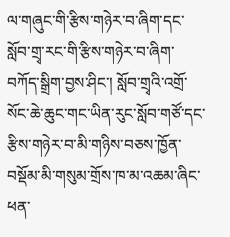ལ་གཞུང་གི་རྩིས་གཉེར་བ་ཞིག་དང་སློབ་གྲྭ་རང་གི་རྩིས་གཉེར་བ་ཞིག་བཀོད་སྒྲིག་བྱས་ཤིང་། སློབ་གྲྭའི་འགྲོ་སོང་ཆེ་ཆུང་གང་ཡིན་རུང་སློབ་གཙོ་དང་རྩིས་གཉེར་བ་མི་གཉིས་བཅས་ཁྱོན་བསྡོམ་མི་གསུམ་གྲོས་ཁ་མ་འཆམ་ཞིང་ཕན་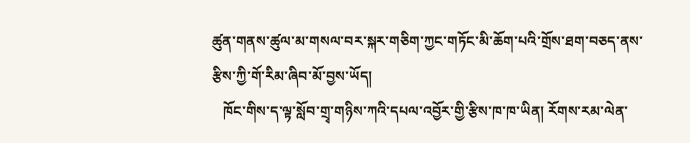ཚུན་གནས་ཚུལ་མ་གསལ་བར་སྐར་གཅིག་ཀྱང་གཏོང་མི་ཆོག་པའི་གྲོས་ཐག་བཅད་ནས་རྩིས་ཀྱི་གོ་རིམ་ཞིབ་མོ་བྱས་ཡོད།
   ཁོང་གིས་ད་ལྟ་སློབ་གྲྭ་གཉིས་ཀའི་དཔལ་འབྱོར་གྱི་རྩིས་ཁ་ཁ་ཡིན། རོགས་རམ་ལེན་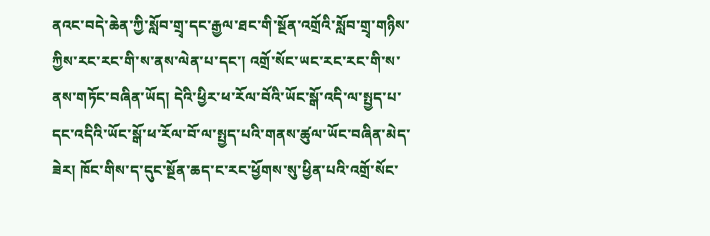ནའང་བདེ་ཆེན་ཀྱི་སློབ་གྲྭ་དང་རྒྱལ་ཐང་གི་སྔོན་འགྲོའི་སློབ་གྲྭ་གཉིས་ཀྱིས་རང་རང་གི་ས་ནས་ལེན་པ་དང་། འགྲོ་སོང་ཡང་རང་རང་གི་ས་ནས་གཏོང་བཞིན་ཡོད། དེའི་ཕྱིར་ཕ་རོལ་བོའི་ཡོང་སྒོ་འདི་ལ་སྤྱད་པ་དང་འདིའི་ཡོང་སྒོ་ཕ་རོལ་བོ་ལ་སྤྱད་པའི་གནས་ཚུལ་ཡོང་བཞིན་མེད་ཟེར། ཁོང་གིས་ད་དུང་སྔོན་ཆད་ང་རང་ཕྱོགས་སུ་ཕྱིན་པའི་འགྲོ་སོང་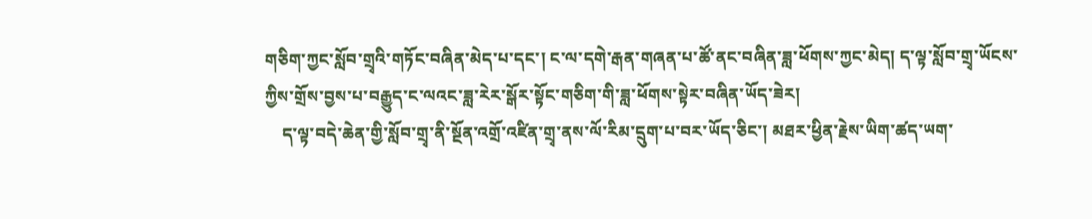གཅིག་ཀྱང་སློབ་གྲྭའི་གཏོང་བཞིན་མེད་པ་དང་། ང་ལ་དགེ་རྒན་གཞན་པ་ཚོ་ནང་བཞིན་ཟླ་ཕོགས་ཀྱང་མེད། ད་ལྟ་སློབ་གྲྭ་ཡོངས་ཀྱིས་གྲོས་བྱས་པ་བརྒྱུད་ང་ལའང་ཟླ་རེར་སྒོར་སྟོང་གཅིག་གི་ཟླ་ཕོགས་སྟེར་བཞིན་ཡོད་ཟེར།
    ད་ལྟ་བདེ་ཆེན་གྱི་སློབ་གྲྭ་ནི་སྔོན་འགྲོ་འཛིན་གྲྭ་ནས་ལོ་རིམ་དྲུག་པ་བར་ཡོད་ཅིང་། མཐར་ཕྱིན་རྗེས་ཡིག་ཚད་ཡག་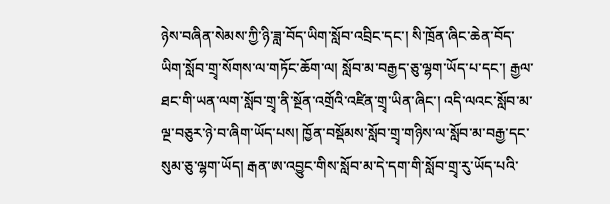ཉེས་བཞིན་སེམས་ཀྱི་ཉི་ཟླ་བོད་ཡིག་སློབ་འབྲིང་དང་། སི་ཁྲོན་ཞིང་ཆེན་བོད་ཡིག་སློབ་གྲྭ་སོགས་ལ་གཏོང་ཆོག་ལ། སློབ་མ་བརྒྱད་ཅུ་ལྷག་ཡོད་པ་དང་། རྒྱལ་ཐང་གི་ཡན་ལག་སློབ་གྲྭ་ནི་སྔོན་འགྲོའི་འཛིན་གྲྭ་ཡིན་ཞིང་། འདི་ལའང་སློབ་མ་ལྔ་བཅུར་ཉེ་བ་ཞིག་ཡོད་པས། ཁྱོན་བསྡོམས་སློབ་གྲྭ་གཉིས་ལ་སློབ་མ་བརྒྱ་དང་སུམ་ཅུ་ལྷག་ཡོད། རྒན་ཨ་འབྱུང་གིས་སློབ་མ་དེ་དག་གི་སློབ་གྲྭ་རུ་ཡོད་པའི་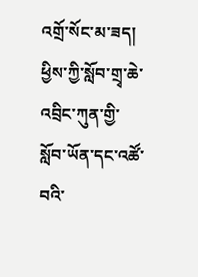འགྲོ་སོང་མ་ཟད། ཕྱིས་ཀྱི་སློབ་གྲྭ་ཆེ་འབྲིང་ཀུན་གྱི་སློབ་ཡོན་དང་འཚོ་བའི་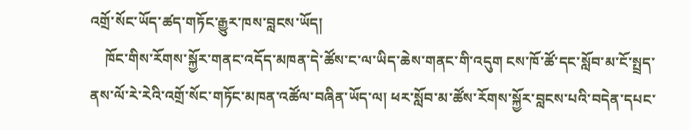འགྲོ་སོང་ཡོད་ཚད་གཏོང་རྒྱུར་ཁས་བླངས་ཡོད།
    ཁོང་གིས་རོགས་སྐྱོར་གནང་འདོད་མཁན་དེ་ཚོས་ང་ལ་ཡིད་ཆེས་གནང་གི་འདུག ངས་ཁོ་ཚོ་དང་སློབ་མ་ངོ་སྤྲད་ནས་ལོ་རེ་རེའི་འགྲོ་སོང་གཏོང་མཁན་འཚོལ་བཞིན་ཡོད་ལ། ཕར་སློབ་མ་ཚོས་རོགས་སྐྱོར་བླངས་པའི་བདེན་དཔང་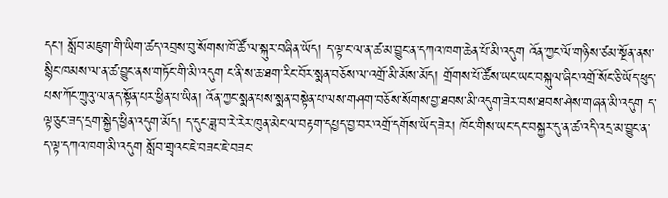དང་། སློབ་མཇུག་གི་ཡིག་ཚད་འབྲས་བུ་སོགས་ཁོ་ཚོ་ལ་སྐུར་བཞིན་ཡོད། ད་ལྟ་ང་ལ་ན་ཚ་མ་བྱུང་ན་དཀའ་ཁག་ཆེན་པོ་མི་འདུག འོན་ཀྱང་ལོ་གཉིས་ཙམ་སྔོན་ནས་སྙིང་ཁམས་ལ་ན་ཚ་བྱུང་ནས་གཏོང་གི་མི་འདུག ང་ནི་ས་ཆ་ཐག་རིང་བོར་སྨན་བཅོས་ལ་འགྲོ་མི་མོས་མོད། གྲོགས་པོ་ཚོས་ཡང་ཡང་བསྐུལ་ཞིང་འགྲོ་སོང་ཅི་ཡོད་ཕུད་པས་ཀོང་ཀྲུའུ་ལ་ནད་སྟོན་པར་ཕྱིན་པ་ཡིན། འོན་ཀྱང་སྨན་པས་སྨན་བསྟེན་པ་ལས་གཤག་བཅོས་སོགས་བྱ་ཐབས་མི་འདུག་ཟེར་བས་ཐབས་ཤེས་གཞན་མི་འདུག ད་ལྟ་ཅུང་ཟད་དྲག་སྐྱེད་ཕྱིན་འདུག་མོད། ད་དུང་ཟླ་བ་རེ་རེར་ཁུན་མེང་ལ་བརྟག་དཔྱད་བྱ་བར་འགྲོ་དགོས་ཡོད་ཟེར། ཁོང་གིས་ཡང་དང་བསྐྱར་དུ་ན་ཚ་འདི་འདྲ་མ་བྱུང་ན་ད་ལྟ་དཀའ་ཁག་མི་འདུག སློབ་གྲྭའང་ཇེ་བཟང་ཇེ་བཟང་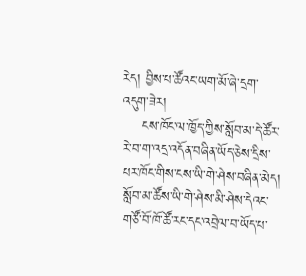རེད། བྱིས་པ་ཚོའང་ཡག་མོ་ཞེ་དྲག་འདུག་ཟེར།
    ངས་ཁོང་ལ་ཁྱོད་ཀྱིས་སློབ་མ་དེ་ཚོར་རེ་བ་ག་འདྲ་འདོན་བཞིན་ཡོད་ཅེས་དྲིས་པར་ཁོང་གིས་ངས་ཡི་གེ་ཤེས་བཞིན་མེད། སློབ་མ་ཚོས་ཡི་གེ་ཤེས་མི་ཤེས་དེའང་གཙོ་བོ་ཁོ་ཚོ་རང་དང་འབྲེལ་བ་ཡོད་པ་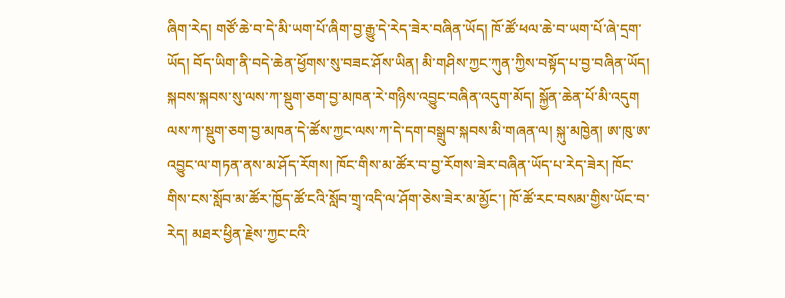ཞིག་རེད། གཙོ་ཆེ་བ་དེ་མི་ཡག་པོ་ཞིག་བྱ་རྒྱུ་དེ་རེད་ཟེར་བཞིན་ཡོད། ཁོ་ཚོ་ཕལ་ཆེ་བ་ཡག་པོ་ཞེ་དྲག་ཡོད། བོད་ཡིག་ནི་བདེ་ཆེན་ཕྱོགས་སུ་བཟང་ཤོས་ཡིན། མི་གཤིས་ཀྱང་ཀུན་ཀྱིས་བསྟོད་པ་བྱ་བཞིན་ཡོད། སྐབས་སྐབས་སུ་ལས་ཀ་སྡུག་ཅག་བྱ་མཁན་རེ་གཉིས་འབྱུང་བཞིན་འདུག་མོད། སྐྱོན་ཆེན་པོ་མི་འདུག ལས་ཀ་སྡུག་ཅག་བྱ་མཁན་དེ་ཚོས་ཀྱང་ལས་ཀ་དེ་དག་བསྒྲུབ་སྐབས་མི་གཞན་ལ། སྐུ་མཁྱེན། ཨ་ཁུ་ཨ་འབྱུང་ལ་གཏན་ནས་མ་ཤོད་རོགས། ཁོང་གིས་མ་ཚོར་བ་བྱ་རོགས་ཟེར་བཞིན་ཡོད་པ་རེད་ཟེར། ཁོང་གིས་ངས་སློབ་མ་ཚོར་ཁྱོད་ཚོ་ངའི་སློབ་གྲྭ་འདི་ལ་ཤོག་ཅེས་ཟེར་མ་མྱོང་། ཁོ་ཚོ་རང་བསམ་གྱིས་ཡོང་བ་རེད། མཐར་ཕྱིན་རྗེས་ཀྱང་ངའི་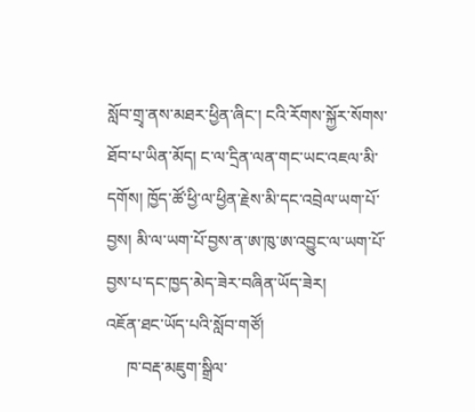སློབ་གྲྭ་ནས་མཐར་ཕྱིན་ཞིང་། ངའི་རོགས་སྐྱོར་སོགས་ཐོབ་པ་ཡིན་མོད། ང་ལ་དྲིན་ལན་གང་ཡང་འཇལ་མི་དགོས། ཁྱོད་ཚོ་ཕྱི་ལ་ཕྱིན་རྗེས་མི་དང་འབྲེལ་ཡག་པོ་བྱས། མི་ལ་ཡག་པོ་བྱས་ན་ཨ་ཁུ་ཨ་འབྱུང་ལ་ཡག་པོ་བྱས་པ་དང་ཁྱད་མེད་ཟེར་བཞིན་ཡོད་ཟེར།
འཇོན་ཐང་ཡོད་པའི་སློབ་གཙོ།
     ཁ་བརྡ་མཇུག་སྒྲིལ་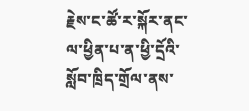རྗེས་ང་ཚོ་ར་སྐོར་ནང་ལ་ཕྱིན་པ་ན་ཕྱི་དྲོའི་སློབ་ཁྲིད་གྲོལ་ནས་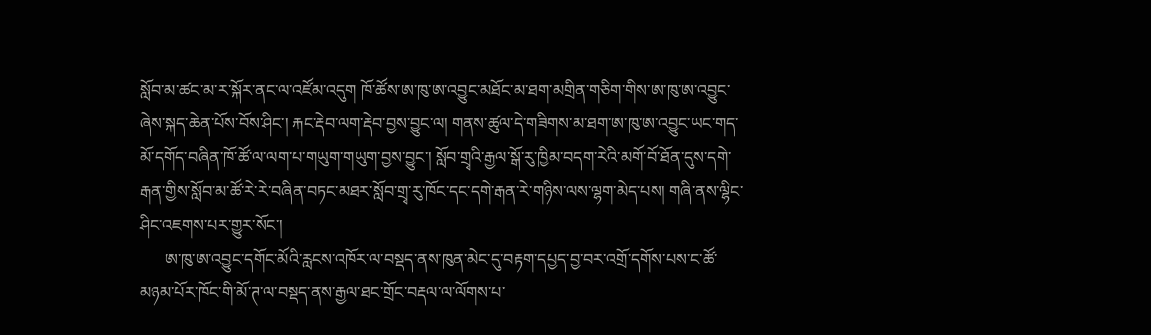སློབ་མ་ཚང་མ་ར་སྐོར་ནང་ལ་འཛོམ་འདུག ཁོ་ཚོས་ཨ་ཁུ་ཨ་འབྱུང་མཐོང་མ་ཐག་མགྲིན་གཅིག་གིས་ཨ་ཁུ་ཨ་འབྱུང་ཞེས་སྐད་ཆེན་པོས་བོས་ཤིང་། རྐང་རྡེབ་ལག་རྡེབ་བྱས་བྱུང་ལ། གནས་ཚུལ་དེ་གཟིགས་མ་ཐག་ཨ་ཁུ་ཨ་འབྱུང་ཡང་གད་མོ་དགོད་བཞིན་ཁོ་ཚོ་ལ་ལག་པ་གཡུག་གཡུག་བྱས་བྱུང་། སློབ་གྲྭའི་རྒྱལ་སྒོ་རུ་ཁྱིམ་བདག་རེའི་མགོ་བོ་ཐོན་དུས་དགེ་རྒན་གྱིས་སློབ་མ་ཚོ་རེ་རེ་བཞིན་བཏང་མཐར་སློབ་གྲྭ་རུ་ཁོང་དང་དགེ་རྒན་རེ་གཉིས་ལས་ལྷག་མེད་པས། གཞི་ནས་ལྷིང་ཤིང་འཇགས་པར་གྱུར་སོང་།
      ཨ་ཁུ་ཨ་འབྱུང་དགོང་མོའི་རླངས་འཁོར་ལ་བསྡད་ནས་ཁུན་མེང་དུ་བརྟག་དཔྱད་བྱ་བར་འགྲོ་དགོས་པས་ང་ཚོ་མཉམ་པོར་ཁོང་གི་མོ་ཊ་ལ་བསྡད་ནས་རྒྱལ་ཐང་གྲོང་བརྡལ་ལ་ལོགས་པ་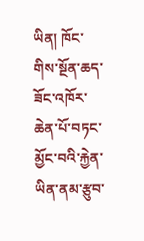ཡིན། ཁོང་གིས་སྔོན་ཆད་ཟོང་འཁོར་ཆེན་པོ་བཏང་མྱོང་བའི་རྐྱེན་ཡིན་ནམ་རྩུབ་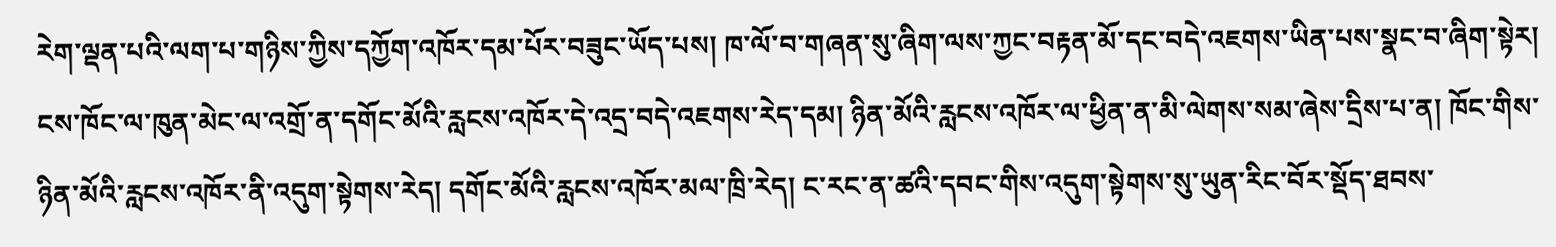རེག་ལྡན་པའི་ལག་པ་གཉིས་ཀྱིས་དཀྱོག་འཁོར་དམ་པོར་བཟུང་ཡོད་པས། ཁ་ལོ་བ་གཞན་སུ་ཞིག་ལས་ཀྱང་བརྟན་མོ་དང་བདེ་འཇགས་ཡིན་པས་སྣང་བ་ཞིག་སྟེར། ངས་ཁོང་ལ་ཁུན་མེང་ལ་འགྲོ་ན་དགོང་མོའི་རླངས་འཁོར་དེ་འདྲ་བདེ་འཇགས་རེད་དམ། ཉིན་མོའི་རླངས་འཁོར་ལ་ཕྱིན་ན་མི་ལེགས་སམ་ཞེས་དྲིས་པ་ན། ཁོང་གིས་ཉིན་མོའི་རླངས་འཁོར་ནི་འདུག་སྟེགས་རེད། དགོང་མོའི་རླངས་འཁོར་མལ་ཁྲི་རེད། ང་རང་ན་ཚའི་དབང་གིས་འདུག་སྟེགས་སུ་ཡུན་རིང་བོར་སྡོད་ཐབས་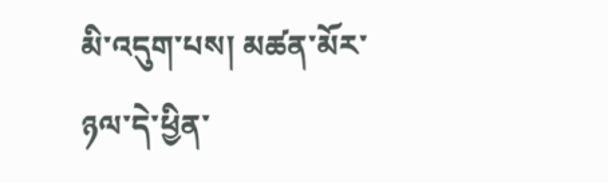མི་འདུག་པས། མཚན་མོར་ཉལ་དེ་ཕྱིན་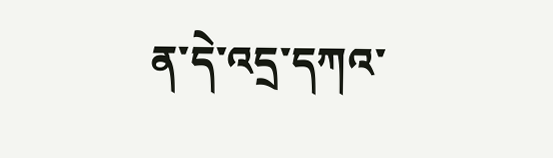ན་དེ་འདྲ་དཀའ་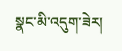སྣང་མི་འདུག་ཟེར།